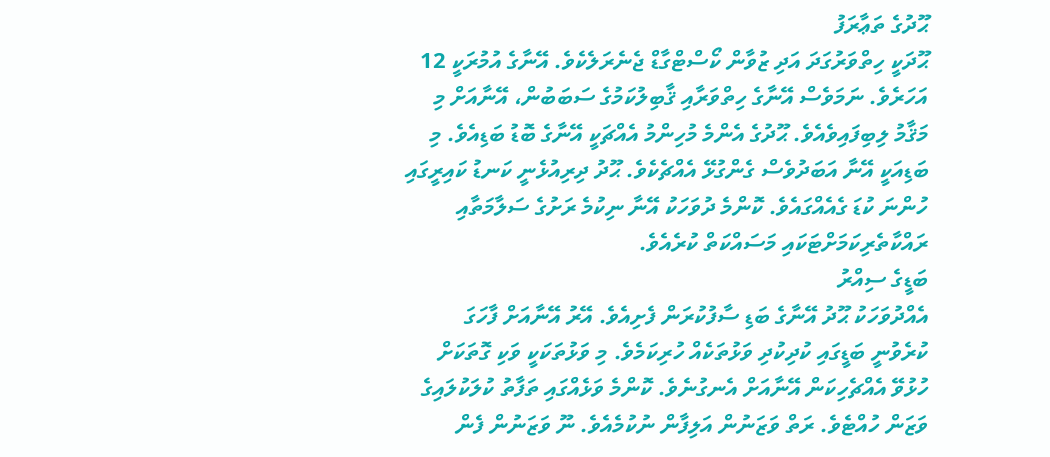ޙޫދުގެ ތަޢާރަފު
ޙޫދަކީ ހިތްވަރުގަދަ އަދި ޒުވާން ކޯސްޓްގާޑް ޖެނެރަލެކެވެ. އޭނާގެ އުމުރަކީ 12 އަހަރެވެ. ނަމަވެސް އޭނާގެ ހިތްވަރާއި ޤާބިލުކަމުގެ ސަބަބުން، އޭނާއަށް މި މަޤާމު ލިބިފައިވެއެވެ. ޙޫދުގެ އެންމެ މުހިންމު އެއްޗަކީ އޭނާގެ ބޮޑު ބަޑިއެވެ. މި ބަޑިއަކީ އޭނާ އަބަދުވެސް ގެންގުޅޭ އެއްޗެކެވެ. ޙޫދު ދިރިއުޅެނީ ކަނޑު ކައިރީގައި ހުންނަ ކުޑަ ގެއެއްގައެވެ. ކޮންމެ ދުވަހަކު އޭނާ ނިކުމެ ރަށުގެ ސަލާމަތާއި ރައްކާތެރިކަމަށްޓަކައި މަސައްކަތް ކުރެއެވެ.
ބަޑީގެ ސިއްރު
އެއްދުވަހަކު ޙޫދު އޭނާގެ ބަޑި ސާފުކުރަން ފެށިއެވެ. އޭރު އޭނާއަށް ފާހަގަ ކުރެވުނީ ބަޑީގައި ކުދިކުދި ވަޅުތަކެއް ހުރިކަމެވެ. މި ވަޅުތަކަކީ ވަކި ގޮތަކަށް ހުޅުވޭ އެއްޗެހިކަން އޭނާއަށް އެނގުނެވެ. ކޮންމެ ވަޅެއްގައި ތަފާތު ކުލަކުލައިގެ ވަޒަން ހުއްޓެވެ. ރަތް ވަޒަނުން އަލިފާން ނުކުމެއެވެ. ނޫ ވަޒަނުން ފެން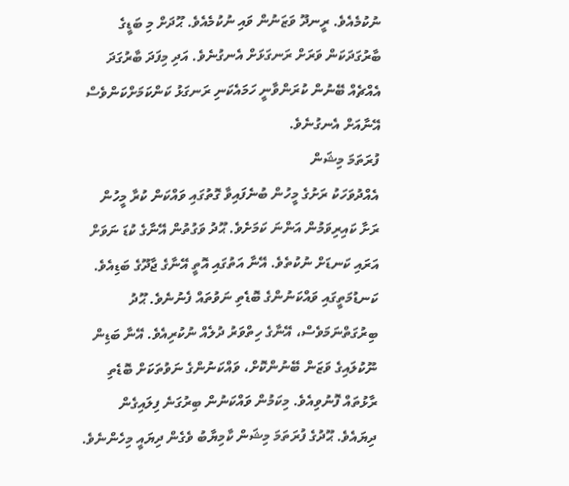ނުކުމެއެވެ. ރީނދޫ ވަޒަނުން ވައި ނުކުމެއެވެ. ޙޫދަށް މި ބަޑީގެ ބާރުގަދަކަން ވަރަށް ރަނގަޅަށް އެނގުނެވެ. އަދި މިފަދަ ބާރުގަދަ އެއްޗެއް ބޭނުން ކުރަންވާނީ ހަމައެކަނި ރަނގަޅު ކަންކަމަށްކަންވެސް އޭނާއަށް އެނގުނެވެ.
ފުރަތަމަ މިޝަން
އެއްދުވަހަކު ރަށުގެ މީހުން ބުނެފައިވާ ގޮތުގައި ވައްކަން ކުރާ މީހުން ރަށާ ކައިރިވަމުން އަންނަ ކަމަށެވެ. ޙޫދު ވަގުތުން އޭނާގެ ކުޑަ ނަވަށް އަރައި ކަނޑަށް ނުކުތެވެ. އޭނާ އަތުގައި އޮތީ އޭނާގެ ޖާދޫގެ ބަޑިއެވެ. ކަނޑުމަތީގައި ވައްކަނުންގެ ބޮޑެތި ނަވުތައް ފެނުނެވެ. ޙޫދު ބިރުގަތްނަމަވެސް، އޭނާގެ ހިތްވަރު ދުލެއް ނުކުރިއެވެ. އޭނާ ބަޑިން ނޫކުލައިގެ ވަޒަން ބޭނުންކޮށް، ވައްކަނުންގެ ނަވުތަކަށް ބޮޑެތި ރާޅުތައް ފޮނުވިއެވެ. މިކަމުން ވައްކަނުން ބިރުގަނެ ފިލައިގެން ދިޔައެވެ. ޙޫދުގެ ފުރަތަމަ މިޝަން ކާމިޔާބު ވެގެން ދިޔައީ މިހެންނެވެ.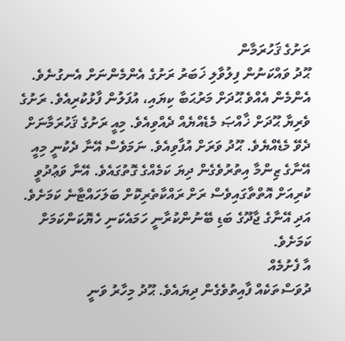ރަށުގެ ޤަހުރަމާން
ޙޫދު ވައްކަނުން ފިލުވާލި ޚަބަރު ރަށުގެ އެންމެންނަށް އެނގުނެވެ. އެންމެން އެއްވެ ޙޫދަށް މަރުޙަބާ ކިޔައި، އުފަލުން ފާޅުކުރިއެވެ. ރަށުގެ ވެރިޔާ ޙޫދަށް ޚާއްޞަ މެޑެއްޔެއް ދެއްވިއެވެ. މިއީ ރަށުގެ ޤަހުރަމާނަށް ދެވޭ މެޑެއްޔެވެ. ޙޫދު ވަރަށް އުފާވިއެވެ. ނަމަވެސް އޭނާ ދެކުނީ މިއީ އޭނާގެ ޒިންމާ އިތުރުވެގެން ދިޔަ ކަމެއްގެ ގޮތުގައެވެ. އޭނާ ވަޢުދުވީ ކުރިއަށް އޮތްތާގައިވެސް ރަށް ރައްކާތެރިކޮށް ބަލަހައްޓާނެ ކަމަށެވެ. އަދި އޭނާގެ ޖާދޫގެ ބަޑި ބޭނުންކުރާނީ ހަމައެކަނި ހެޔޮކަންކަމަށް ކަމަށެވެ.
އާ ފެށުމެއް
ދުވަސްތަކެއް ފާއިތުވެގެން ދިޔައެވެ. ޙޫދު މިހާރު ވަނީ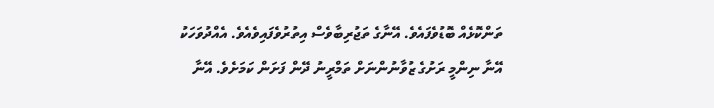ތަންކޮޅެއް ބޮޑުވެފައެވެ. އޭނާގެ ތަޖުރިބާވެސް އިތުރުވެފައިވެއެވެ. އެއްދުވަހަކު އޭނާ ނިންމީ ރަށުގެ ޒުވާނުންނަށް ތަމްރީނު ދޭން ފަށަން ކަމަށެވެ. އޭނާ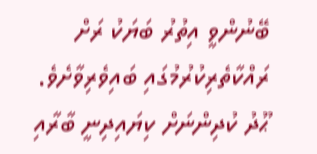ބޭނުންވީ އިތުރު ބަޔަކު ރަށް ރައްކާތެރިކުރުމުގައި ބައިވެރިވާށެވެ. ޙޫދު ކުދިންނަށް ކިޔައިދިނީ ބާރާއި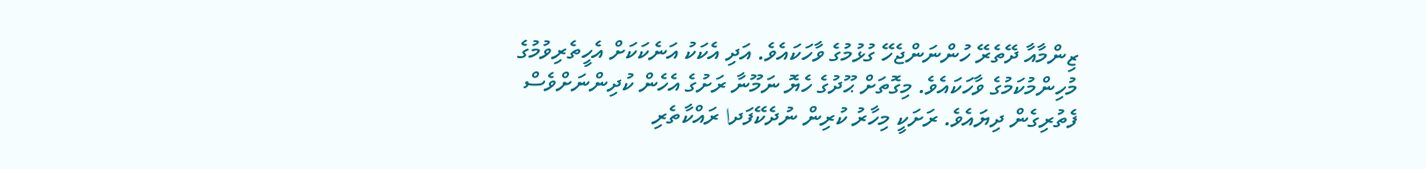ޒިންމާއާ ދޭތެރޭ ހުންނަންޖެހޭ ގުޅުމުގެ ވާހަކައެވެ. އަދި އެކަކު އަނެކަކަށް އެހީތެރިވުމުގެ މުހިންމުކަމުގެ ވާހަކައެވެ. މިގޮތަށް ޙޫދުގެ ހެޔޮ ނަމޫނާ ރަށުގެ އެހެން ކުދިންނަށްވެސް ފެތުރިގެން ދިޔައެވެ. ރަށަކީ މިހާރު ކުރިން ނުދެކޭފަދا ރައްކާތެރި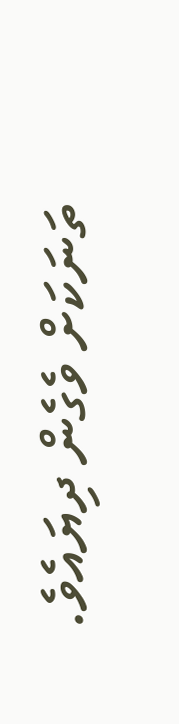ތަނަކަށް ވެގެން ދިޔައެވެ.